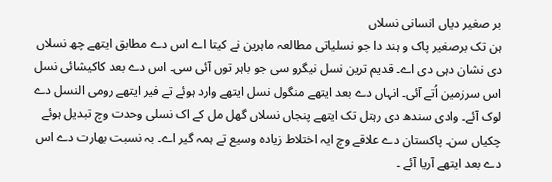بر صغیر دیاں انسانی نسلاں
ہن تک برصغیر پاک و ہند دا جو نسلیاتی مطالعہ ماہرین نے کیتا اے اس دے مطابق ایتھے چھ نسلاں دی نشان دہی دی اے۔ قدیم ترین نسل نیگرو سی جو باہر توں آئی سی۔ اس دے بعد کاکیشائی نسل اس سرزمین اُتے آئی۔ انہاں دے بعد ایتھے منگول نسل ایتھے وارد ہوئے تے فیر ایتھے رومی النسل دے لوک آئے۔ وادی سندھ دی رہتل تک ایتھے پنجاں نسلاں گھل مل کے اک نسلی وحدت وچ تبدیل ہوئے چکياں سن۔ پاکستان دے علاقے وچ ایہ اختلاط زیادہ وسیع تے ہمہ گیر اے۔ بہ نسبت بھارت دے اس دے بعد ایتھے آریا آئے ۔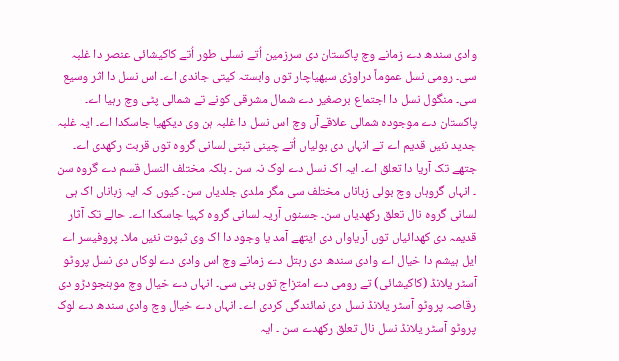وادی سندھ دے زمانے وچ پاکستان دی سرزمین اُتے نسلی طور اُتے کاکیشائی عنصر دا غلبہ سی۔ رومی نسل عموماً دراوڑی سبھیاچار توں وابستہ کيتی جاندی اے۔ اس نسل دا اثر وسیع سی۔ منگول نسل دا اجتماع برصغیر دے شمال مشرقی کونے تے شمالی پٹی وچ رہیا اے۔ پاکستان دے موجودہ شمالی علاقےآں وچ اس نسل دا غلبہ ہن وی دیکھیا جاسکدا اے۔ ایہ غلبہ جدید نئيں قدیم اے تے انہاں دی بولیاں اُتے چینی تبتی لسانی گروہ توں قربت رکھدی اے۔ جتھے تک آریا دا تعلق اے۔ ایہ اک نسل دے لوک نہ سن ۔ بلکہ مختلف النسل قسم دے گروہ سن ۔ انہاں گروہاں وچ بولی زباناں مختلف سی مگر ملدی جلدیاں سن۔ کیوں کہ ایہ زباناں اک ہی لسانی گروہ نال تعلق رکھدیاں سن۔ جسنوں آریہ لسانی گروہ کہیا جاسکدا اے۔ حالے تک آثار قدیمہ دی کھدائیاں توں آریاواں دی ایتھے آمد یا وجود دا اک وی ثبوت نئيں ملا۔ پروفیسر اے ایل ہیشم دا خیال اے وادی سندھ دی رہتل دے زمانے وچ اس وادی دے لوکاں دی نسل پروٹو آسٹر یلانڈ (کاکیشائی) تے رومی دے امتزاج توں بنی سی۔ انہاں دے خیال وچ موہنجودڑو دی رقاصہ پروٹو آسٹر یلانڈ نسل دی نمائندگی کردی اے۔ انہاں دے خیال وچ وادی سندھ دے لوک پروٹو آسٹر یلانڈ نسل نال تعلق رکھدے سن ۔ ایہ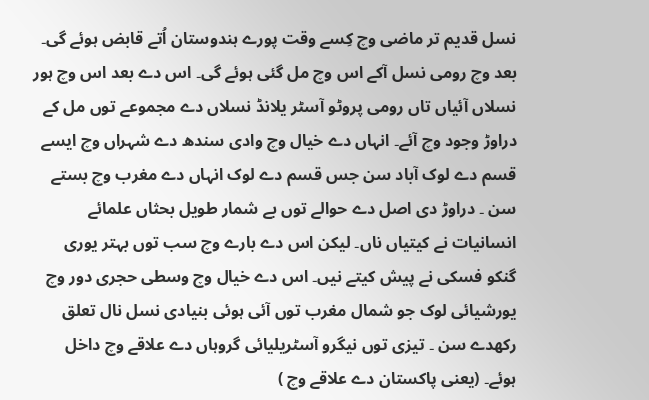نسل قدیم تر ماضی وچ کِسے وقت پورے ہندوستان اُتے قابض ہوئے گی۔ بعد وچ رومی نسل آکے اس وچ مل گئی ہوئے گی۔ اس دے بعد اس وچ ہور نسلاں آئیاں تاں رومی پروٹو آسٹر یلانڈ نسلاں دے مجموعے توں مل کے دراوڑ وجود وچ آئے۔ انہاں دے خیال وچ وادی سندھ دے شہراں وچ ايسے قسم دے لوک آباد سن جس قسم دے لوک انہاں دے مغرب وچ بستے سن ۔ دراوڑ دی اصل دے حوالے توں بے شمار طویل بحثاں علمائے انسانیات نے کيتیاں ناں۔ لیکن اس دے بارے وچ سب توں بہتر یوری گنکو فسکی نے پیش کیتے نيں۔ اس دے خیال وچ وسطی حجری دور وچ یورشیائی لوک جو شمال مغرب توں آئی ہوئی بنیادی نسل نال تعلق رکھدے سن ۔ تیزی توں نیگرو آسٹریلیائی گروہاں دے علاقے وچ داخل ہوئے۔ (یعنی پاکستان دے علاقے وچ )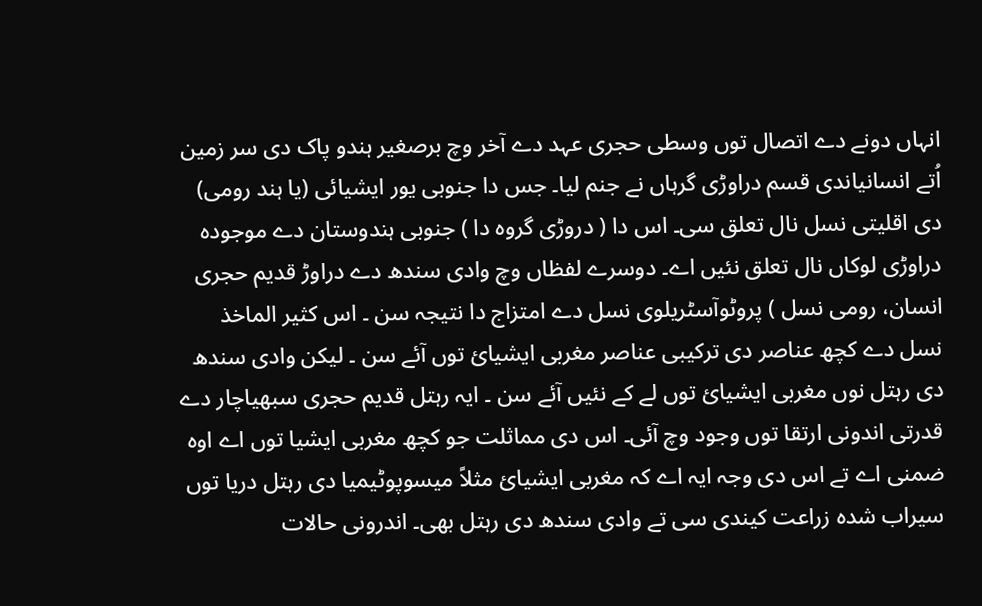انہاں دونے دے اتصال توں وسطی حجری عہد دے آخر وچ برصغیر ہندو پاک دی سر زمین اُتے انسانیاندی قسم دراوڑی گرہاں نے جنم لیا۔ جس دا جنوبی یور ایشیائی (یا ہند رومی) دی اقليتی نسل نال تعلق سی۔ اس دا ( دروڑی گروہ دا ) جنوبی ہندوستان دے موجودہ دراوڑی لوکاں نال تعلق نئيں اے۔ دوسرے لفظاں وچ وادی سندھ دے دراوڑ قدیم حجری انسان، رومی نسل ) پروٹوآسٹریلوی نسل دے امتزاج دا نتیجہ سن ۔ اس کثیر الماخذ نسل دے کچھ عناصر دی ترکیبی عناصر مغربی ایشیائ توں آئے سن ۔ لیکن وادی سندھ دی رہتل نوں مغربی ایشیائ توں لے کے نئيں آئے سن ۔ ایہ رہتل قدیم حجری سبھیاچار دے قدرتی اندونی ارتقا توں وجود وچ آئی۔ اس دی مماثلت جو کچھ مغربی ایشیا توں اے اوہ ضمنی اے تے اس دی وجہ ایہ اے کہ مغربی ایشیائ مثلاً میسوپوٹیمیا دی رہتل دریا توں سیراب شدہ زراعت کیندی سی تے وادی سندھ دی رہتل بھی۔ اندرونی حالات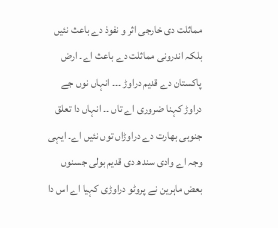مماثلت دی خارجی اثر و نفوذ دے باعث نئيں بلکہ اندرونی مماثلت دے باعث اے۔ ارض پاکستان دے قدیم دراوڑ ۔۔۔ انہاں نوں جے دراوڑ کہنا ضروری اے تاں ۔۔ انہاں دا تعلق جنوبی بھارت دے دراوڑاں توں نئيں اے۔ ایہی وجہ اے وادی سندھ دی قدیم بولی جسنوں بعض ماہرین نے پروٹو دراوڑی کہیا اے اس دا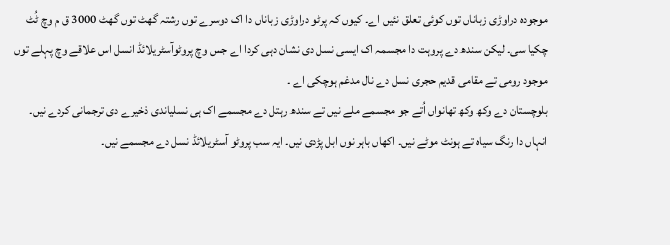موجودہ دراوڑی زباناں توں کوئی تعلق نئيں اے۔ کیوں کہ پرٹو دراوڑی زباناں دا اک دوسرے توں رشتہ گھٹ توں گھٹ 3000 ق م وچ ٹُٹ چکيا سی۔ لیکن سندھ دے پروہت دا مجسمہ اک ایسی نسل دی نشان دہی کردا اے جس وچ پروٹوآسٹریلائڈ انسل اس علاقے وچ پہلے توں موجود رومی تے مقامی قدیم حجری نسل دے نال مدغم ہوچکی اے ۔
بلوچستان دے وکھ وکھ تھانواں اُتے جو مجسمے ملے نيں تے سندھ رہتل دے مجسمے اک ہی نسلیاندی ذخیرے دی ترجمانی کردے نيں۔ انہاں دا رنگ سیاہ تے ہونٹ موٹے نيں۔ اکھاں باہر نوں ابل پڑدی نيں۔ ایہ سب پروٹو آسٹریلائڈ نسل دے مجسمے نيں۔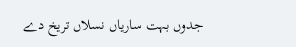جدوں بہت ساریاں نسلاں تریخ دے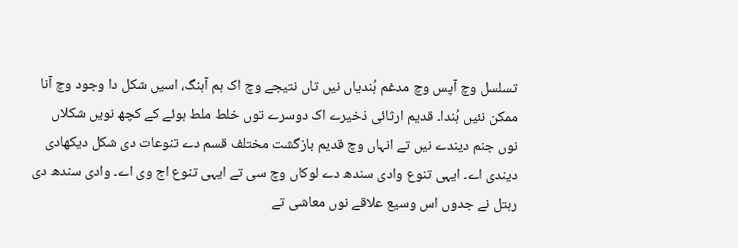تسلسل وچ آپس وچ مدغم ہُندیاں نيں تاں نتیجے وچ اک ہم آہنگ، اسيں شکل دا وجود وچ آنا ممکن نئيں ہُندا۔ قدیم ارثائی ذخیرے اک دوسرے توں خلط ملط ہوئے کے کچھ نويں شکلاں نوں جنم دیندے نيں تے انہاں وچ قدیم بازگشت مختلف قسم دے تنوعات دی شکل دیکھادی دیندی اے۔ ایہی تنوع وادی سندھ دے لوکاں وچ سی تے ایہی تنوع اج وی اے۔ وادی سندھ دی رہتل نے جدوں اس وسیع علاقے نوں معاشی تے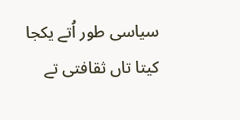سیاسی طور اُتے یکجا کیتا تاں ثقافتی تے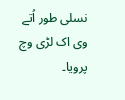نسلی طور اُتے وی اک لڑی وچ پرویا۔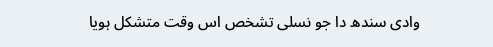وادی سندھ دا جو نسلی تشخص اس وقت متشکل ہويا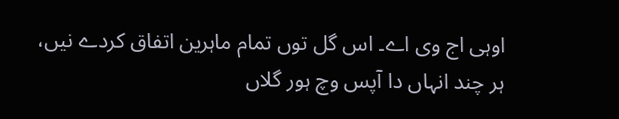اوہی اج وی اے۔ اس گل توں تمام ماہرین اتفاق کردے نيں، ہر چند انہاں دا آپس وچ ہور گلاں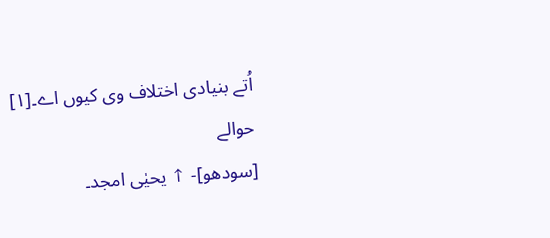اُتے بنیادی اختلاف وی کیوں اے۔[۱]
حوالے
[سودھو]- ↑ یحیٰی امجد۔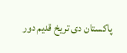پاکستان دی تریخ قدیم دور